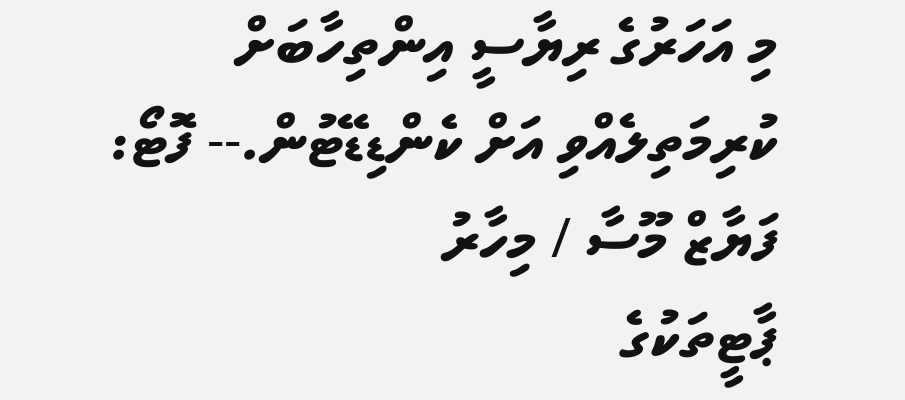މި އަހަރުގެ ރިޔާސީ އިންތިހާބަށް ކުރިމަތިލެއްވި އަށް ކެންޑިޑޭޓުން.-- ފޮޓޯ: ފަޔާޒް މޫސާ / މިހާރު
ޕާޓީތަކުގެ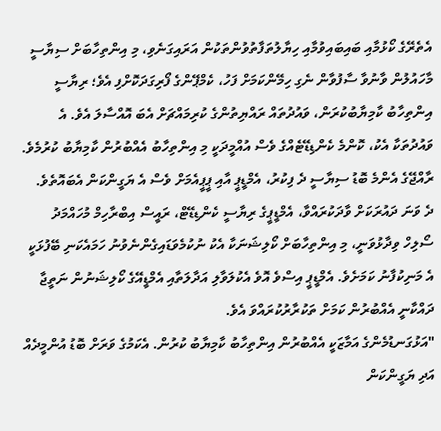އެތެރޭގެ ކޯޅުމާއި ބައިބައިވުމާއި ހިޔާލުތަފާތުވުންތަކުން އަރައިގަނެވި، މި އިންތިހާބަށް ސިޔާސީ މާހައުލުން ވާނުވާ ސާފުވާން ނެގި ހިމޭންކަމަށް ފަހު، ކެމްޕޭންގެ ފޯރިގަދަކޮށްފި އެވެ؛ ރިޔާސީ އިންތިހާބު ކާމިޔާބުކުރަން، ވައުދުތައް ރައްޔިތުންގެ ކުރިމައްޗަށް އެބަ އޮއްސާލަ އެވެ. އެ ވައުދުތަކާ އެކު، ކޮންމެ ކެންޑިޑޭޓެއްގެ ވެސް އުއްމީދަކީ މި އިންތިހާބު އެއްބުރުން ކާމިޔާބު ކުރުމެވެ. ރާއްޖޭގެ އެންމެ ބޮޑު ސިޔާސީ ދެ ފިކުރު، އެމްޑީޕީ އާއި ޕީޕީއެމަށް ވެސް އެ ޔަގީންކަން އެބައޮތެވެ.
ދެ ވަނަ ދައުރަކަށް ވާދަކުރައްވާ، އެމްޑީޕީގެ ރިޔާސީ ކެންޑިޑޭޓް، ރައީސް އިބްރާހިމް މުހައްމަދު ސޯލިހް ވިދާޅުވަނީ، މި އިންތިހާބަށް ކޯލިޝަނަކާ އެކު ނުކުމެވަޑައިގެންނެވުނު ހަމައެކަނި ބޭފުޅަކީ އެ މަނިކުފާނު ކަމަށެވެ. އެމްޑީޕީ އިސްވެ އޮވެ އެކުލަވާލި އަދާލަތާއި އެމްޑީއޭގެ ކޯލިޝަނުން ނަތީޖާ ދައްކާނީ އެއްބުރުން ކަމަށް ތަކުރާރުކުރައްވަ އެވެ.
"އަޅުގަނޑުމެންގެ އަމާޒަކީ އެއްބުރުން އިންތިހާބު ކާމިޔާބު ކުރުން. އެކަމުގެ ވަރަށް ބޮޑު އުންމީދެއް އަދި ޔަގީންކަން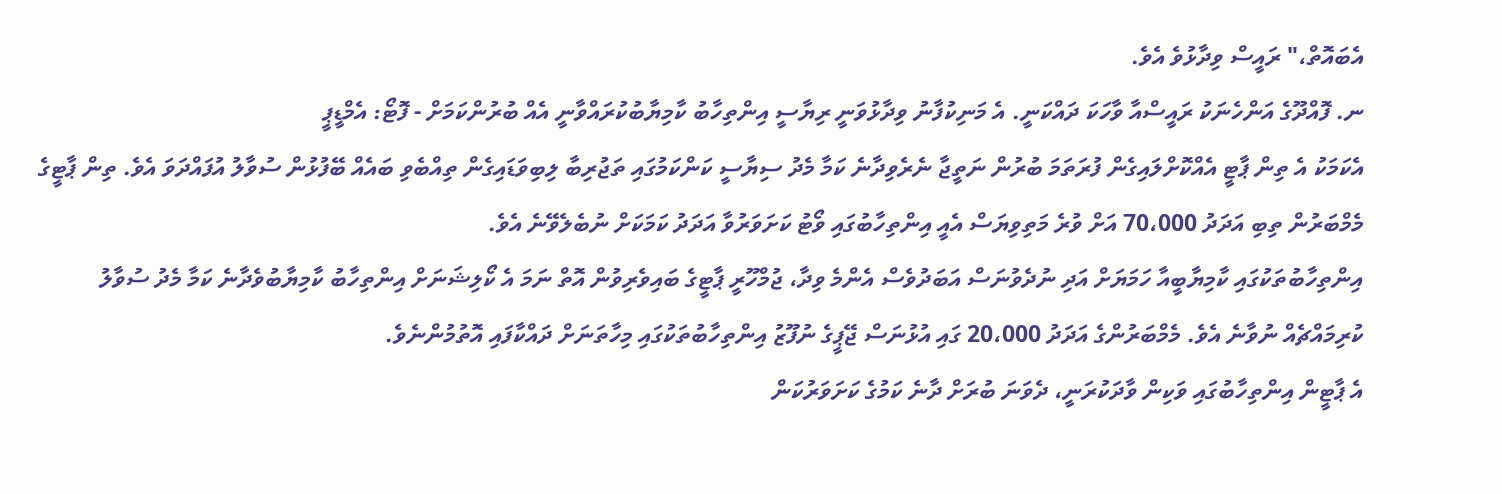އެބައޮތް،" ރައީސް ވިދާޅުވެ އެވެ.
ނ. ފޮއްދޫގެ އަންހެނަކު ރައީސްއާ ވާހަކަ ދައްކަނީ. އެ މަނިކުފާނު ވިދާޅުވަނީ ރިޔާސީ އިންތިހާބު ކާމިޔާބުކުރައްވާނީ އެއް ބުރުންކަމަށް - ފޮޓޯ: އެމްޑީޕީ
އެކަމަކު އެ ތިން ޕާޓީ އެއްކޮށްލައިގެން ފުރަތަމަ ބުރުން ނަތީޖާ ނެރެވިދާނެ ކަމާ މެދު ސިޔާސީ ކަންކަމުގައި ތަޖުރިބާ ލިބިވަޑައިގެން ތިއްބެވި ބައެއް ބޭފުޅުން ސުވާލު އުފައްދަވަ އެވެ. ތިން ޕާޓީގެ މެމްބަރުން ތިބި އަދަދު 70،000 އަށް ވުރެ މަތިވިޔަސް އެއީ އިންތިހާބުގައި ވޯޓު ކަށަވަރުވާ އަދަދު ކަމަކަށް ނުބެލެވޭނެ އެވެ.
އިންތިހާބުތަކުގައި ކާމިޔާބީއާ ހަމަޔަށް އަދި ނުދެވުނަސް އަބަދުވެސް އެންމެ ވިދާ، ޖުމްހޫރީ ޕާޓީގެ ބައިވެރިވުން އޮތް ނަމަ އެ ކޯލިޝަނަށް އިންތިހާބު ކާމިޔާބުވެދާނެ ކަމާ މެދު ސުވާލު ކުރިމައްޗެއް ނުވާނެ އެވެ. މެމްބަރުންގެ އަދަދު 20،000 ގައި އުޅުނަސް ޖޭޕީގެ ނުފޫޒު އިންތިހާބުތަކުގައި މިހާތަނަށް ދައްކާފައި އޮތުމުންނެވެ.
އެ ޕާޓީން އިންތިހާބުގައި ވަކިން ވާދަކުރަނީ، ދެވަނަ ބުރަށް ދާނެ ކަމުގެ ކަށަވަރުކަން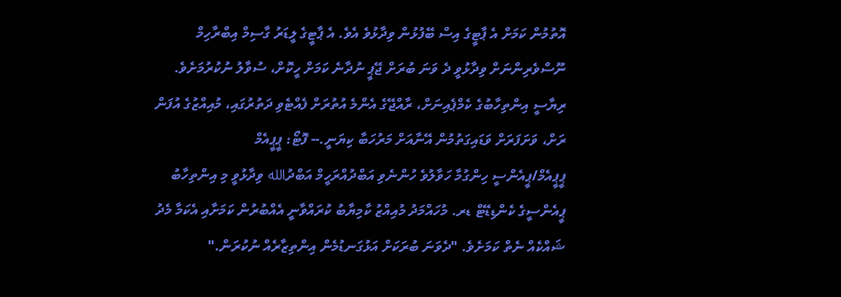އޮތުމުން ކަމަށް އެ ޕާޓީގެ އިސް ބޭފުޅުން ވިދާޅުވެ އެވެ. އެ ޕާޓީގެ ލީޑަރު ގާސިމް އިބްރާހިމް ނޫސްވެރިންނަށް ވިދާޅުވީ ދެ ވަނަ ބުރަށް ޖޭޕީ ނުދާނެ ކަމަށް ހީކޮށް، ސުވާލު ނުކުރުމަށެވެ.
ރިޔާސީ އިންތިހާބުގެ ކެމްޕެއިނަށް، ރާއްޖޭގެ އެންމެ އުތުރަށް ފެއްޓެވި ދަތުރުގައި، މުއިއްޒުގެ އުފަން ރަށް، ވަށަފަރަށް ވަޑައިގަތުމުން އޭނާއަށް މަރުހަބާ ކިޔަނީ.-- ފޮޓޯ: ޕީޕީއެމް
ޕީޕީއެމް/ޕީއެންސީ ހިންގުމާ ހަވާލުވެ ހުންނެވި އަބްދުއްރަހީމް އަބްދުالله ވިދާޅުވީ މި އިންތިހާބު ޕީއެންސީގެ ކެންޑިޑޭޓް ޑރ. މުހައްމަދު މުއިއްޒު ކާމިޔާބު ކުރައްވާނީ އެއްބުރުން ކަމަށާއި އެކަމާ މެދު ޝައްކެއް ނެތް ކަމަށެވެ. "ދެވަނަ ބުރަކަށް އަޅުގަނޑުމެން އިންތިޒާރެއް ނުކުރަން."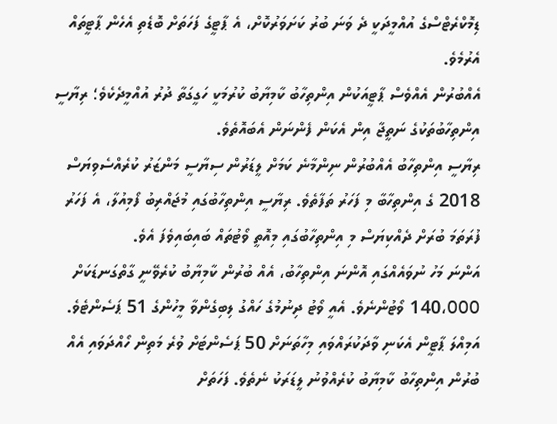ޑިމޮކްރެޓްސްގެ އުއްމީދަކީ ދެ ވަނަ ބުރު ކަށަވަރުކޮށް، އެ ޕާޓީގެ ފަހަތަށް ބޮޑެތި އެހެން ޕާޓީތައް އެރުމެވެ.
އެއްބުރުން އެއްވެސް ޕާޓީއަކުން އިންތިހާބު ކާމިޔާބު ކުރުމަކީ ހަގީގަތާ ދުރު އުއްމީދެކެވެ؛ ރިޔާސީ އިންތިހާބުތަކުގެ ނަތީޖާ އިން އެކަން ފެންނަން އެބައޮތެވެ.
ރިޔާސީ އިންތިހާބު އެއްބުރުން ނިންމާނެ ކަމަށް ލީޑަރުން ސިޔާސީ މަންޒަރު ކުރެއްސެވިޔަސް 2018 ގެ އިންތިހާބާ މި ފަހަރު ތަފާތެވެ. ރިޔާސީ އިންތިހާބުގައި މުޖައްރިބު ފޯމިއުލާ، އެ ފަހަރު ފުރަތަމަ ބުރަށް ދެއްކިޔަސް މި އިންތިހާބުގައި މިއޮތީ ވޯޓުތައް ބައިބައިވެފަ އެވެ.
އަންނަ މަހު ނުވައެއްގައި އޮންނަ އިންތިހާބު، އެއް ބުރުން ކާމިޔާބު ކުރެވޭނީ ގާތްގަނޑަކަށް 140،000 ވޯޓުންނެވެ. އެއީ ވޯޓު ދިނުމުގެ ހައްގު ލިބިގެންވާ މީހުންގެ 51 ޕަސެންޓެވެ. އަމިއްލަ ޕާޓީން އެކަނި ވާދަކުރައްވައި މިހާތަނަށް 50 ޕަސެންޓަށް ވުރެ މަތިން ހޯއްދަވައި އެއް ބުރުން އިންތިހާބު ކާމިޔާބު ކުރެއްވުނު ލީޑަރަކު ނެތެވެ. ފަހަތަށް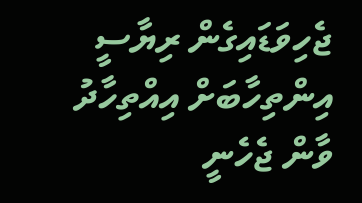ޖެހިވަޑައިގެން ރިޔާސީ އިންތިހާބަށް އިއްތިހާދު ވާން ޖެހެނީ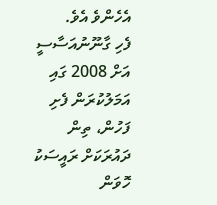އެހެންވެ އެވެ.
ފެހި ގާނޫނުއަސާސީ އަށް 2008 ގައި އަމަލުކުރަން ފެށި ފަހުން، ތިން ދައުރަކަށް ރައީސަކު ހޮވަން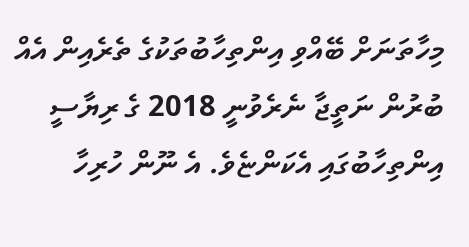މިހާތަނަށް ބޭއްވި އިންތިހާބުތަކުގެ ތެރެއިން އެއް ބުރުން ނަތީޖާ ނެރެވުނީ 2018 ގެ ރިޔާސީ އިންތިހާބުގައި އެކަންޏެވެ. އެ ނޫން ހުރިހާ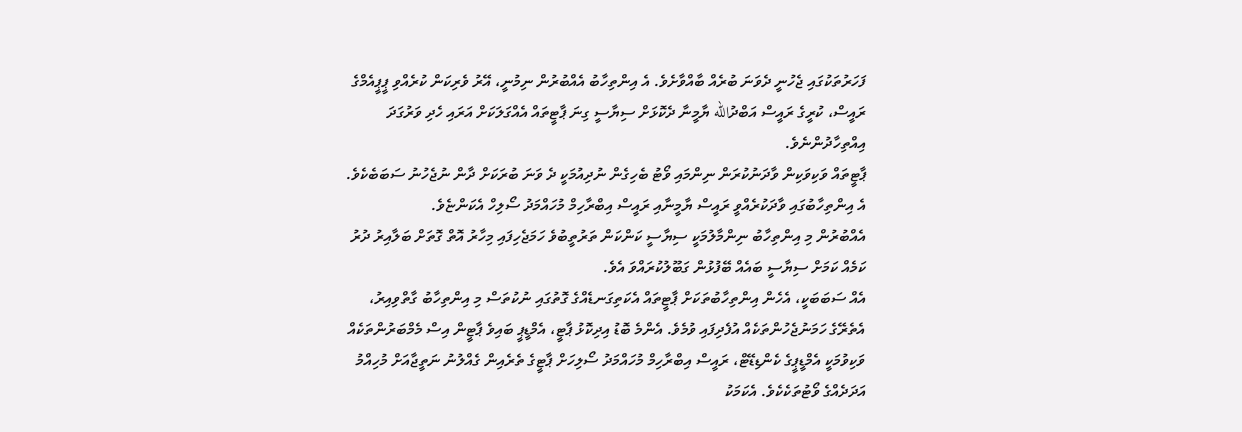ފަހަރުތަކުގައި ޖެހުނީ ދެވަނަ ބުރެއް ބާއްވާށެވެ. އެ އިންތިހާބު އެއްބުރުން ނިމުނީ، އޭރު ވެރިކަން ކުރެއްވި ޕީޕީއެމްގެ ރައީސް، ކުރީގެ ރައީސް އަބްދުالله ޔާމީނާ ދެކޮޅަށް ސިޔާސީ ގިނަ ޕާޓީތައް އެއްގަލަކަށް އަރައި ހެދި ވަރުގަދަ އިއްތިހާދުންނެވެ.
ޕާޓީތައް ވަކިވަކިން ވާދަނުކުރަން ނިންމައި ވޯޓު ބެހިގެން ނުދިއުމަކީ ދެ ވަނަ ބުރަކަށް ދާން ނުޖެހުނު ސަބަބެކެވެ. އެ އިންތިހާބުގައި ވާދަކުރެއްވީ ރައީސް ޔާމީނާއި ރައީސް އިބްރާހިމް މުހައްމަދު ސޯލިހް އެކަންޏެވެ.
އެއްބުރުން މި އިންތިހާބު ނިންމާލުމަކީ ސިޔާސީ ކަންކަން ތަރުތީބުވެ ހަމަޖެހިފައި މިހާރު އޮތް ގޮތަށް ބަލާއިރު ދުރު ކަމެއް ކަމަށް ސިޔާސީ ބައެއް ބޭފުޅުން ގަބޫލުކުރައްވަ އެވެ.
އެއް ސަބަބަކީ، އެހެން އިންތިހާބުތަކަށް ޕާޓީތައް އެކަތިގަނޑެއްގެ ގޮތުގައި ނުކުތަސް މި އިންތިހާބު ގާތްވިއިރު، އެތެރޭގެ ހަމަނުޖެހުންތަކެއް އުފެދިފައި ވުމެވެ. އެންމެ ބޮޑު އިދިކޮޅު ޕާޓީ، އެމްޑީޕީ ބައިވެ ޕާޓީން އިސް މެމްބަރުންތަކެއް ވަކިވުމަކީ އެމްޑީޕީގެ ކެންޑިޑޭޓް، ރައީސް އިބްރާހިމް މުހައްމަދު ސޯލިހަށް ޕާޓީގެ ތެރެއިން ގެއްލުނު ނަތީޖާއަށް މުހިއްމު އަދަދެއްގެ ވޯޓުތަކެކެވެ. އެކަމަކު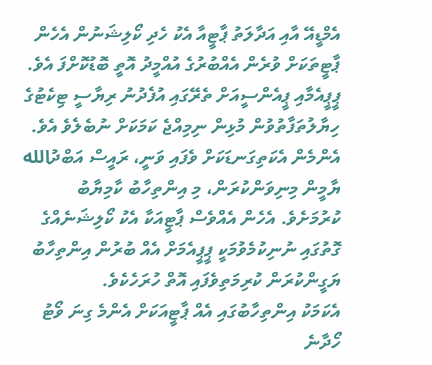އެމްޑީއޭ އާއި އަދާލަތު ޕާޓީއާ އެކު ހެދި ކޯލިޝަނުން އެހެން ޕާޓީތަކަށް ވުރެން އެއްބުރުގެ އުއްމީދު އޮތީ ބޮޑުކޮށްފަ އެވެ.
ޕީޕީއެމާއި ޕީއެންސީއަށް ތެރޭގައި އުފެދުނު ރިޔާސީ ޓިކެޓުގެ ހިޔާލުތަފާތުވުން މުޅިން ނިމިއްޖެ ކަމަކަށް ނުބެލެވެ އެވެ. އެންމެން އެކަތިގަނޑަކަށް ވެފައި ވަނީ، ރައީސް އަބްދުالله ޔާމީން މިނިވަންކުރަން، މި އިންތިހާބު ކާމިޔާބު ކުރުމަށެވެ. އެހެން އެއްވެސް ޕާޓީއަކާ އެކު ކޯލިޝަނެއްގެ ގޮތުގައި ނުނިކުމެވުމަކީ ޕީޕީއެމަށް އެއް ބުރުން އިންތިހާބު ޔަގީންކުރަން ކުރިމަތިވެފައި އޮތް ހުރަހެކެވެ.
އެކަމަކު އިންތިހާބުގައި އެއް ޕާޓީއަކަށް އެންމެ ގިނަ ވޯޓު ހޯދާނެ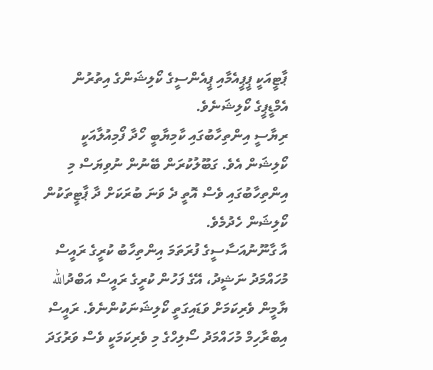ޕާޓީއަކީ ޕީޕީއެމާއި ޕީއެންސީގެ ކޯލިޝަންގެ އިތުރުން އެމްޑީޕީގެ ކޯލިޝަނެވެ.
ރިޔާސީ އިންތިހާބުގައި ކާމިޔާބީ ހޯދާ ފޯމިއުލާއަކީ ކޯލިޝަން އެވެ. ގަބޫލުކުރަން ބޭނުން ނުވިޔަސް މި އިންތިހާބުގައި ވެސް އޮތީ ދެ ވަނަ ބުރަކަށް ދާ ޕާޓީތަކުން ކޯލިޝަން ހެދުމެވެ.
އާ ގާނޫނުއަސާސީގެ ފުރަތަމަ އިންތިހާބު ކުރީގެ ރައީސް މުހައްމަދު ނަޝީދު، އޭގެ ފަހުން ކުރީގެ ރައީސް އަބްދުالله ޔާމީން ވެރިކަމަށް ވަޑައިގަތީ ކޯލިޝަނަކުންނެވެ. ރައީސް އިބްރާހިމް މުހައްމަދު ސޯލިހްގެ މި ވެރިކަމަކީ ވެސް ވަރުގަދަ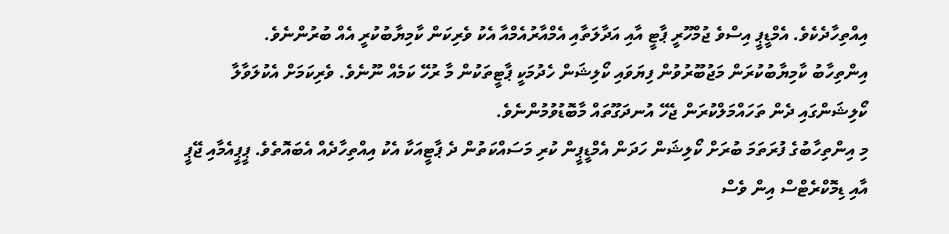އިއްތިހާދެކެވެ. އެމްޑީޕީ އިސްވެ ޖުމްހޫރީ ޕާޓީ އާއި އަދާލަތާއި އެމްއާރުއެމްއާ އެކު ވެރިކަން ކާމިޔާބުކުރީ އެއް ބުރުންނެވެ.
އިންތިހާބު ކާމިޔާބުކުރަން މަޖުބޫރުވުން ފިޔަވައި ކޯލިޝަން ހެދުމަކީ ޕާޓީތަކުން މާ ރުހޭ ކަމެއް ނޫނެވެ. ވެރިކަމަށް އެކުލަވާލާ ކޯލިޝަންގައި ދެން ތަހައްމަލްކުރަން ޖެހޭ އުނދަގޫތައް މާބޮޑުވުމުންނެވެ.
މި އިންތިހާބުގެ ފުރަތަމަ ބުރަށް ކޯލިޝަން ހަދަން އެމްޑީޕީން ކުރި މަސައްކަތުން ދެ ޕާޓީއަކާ އެކު އިއްތިހާދެއް އެބައޮތެވެ. ޕީޕީއެމާއި ޖޭޕީ އާއި ޑިމޮކްރެޓްސް އިން ވެސް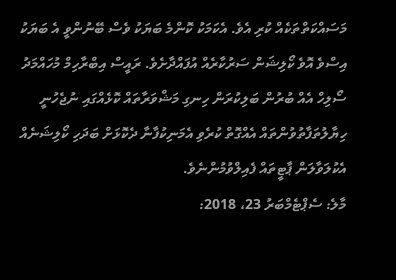މަސައްކަތްތަކެއް ކުރި އެވެ. އެކަމަކު ކޮންމެ ބަޔަކު ވެސް ބޭނުންވީ އެ ބަޔަކު އިސްވެ އޮވެ ކޯލިޝަން ސަރުކާރެއް އުފައްދާށެވެ. ރައީސް އިބްރާހިމް މުހައްމަދު ސޯލިހް އެއް ބުރުން ބަލިކުރަން ހިނގި މަޝްވަރާތައް ކޮޅެއްގައި ނުޖެހުނީ ހިޔާލުތަފާތުވުންތައް އެއްގޮތް ކުރެވި އެމަނިކުފާނާ ދެކޮޅަށް ބަދަހި ކޯލިޝަނެއް އެކުލަވާލަން ޕާޓީތައް ފެއިލްވުމުންނެވެ.
މާލެ: ސެޕްޓެމްބަރު 23، 2018: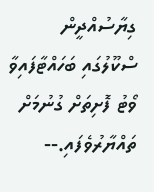ގިޔާސުއްދީން ސްކޫލުގައި ބަހައްޓާފައިވާ ވޯޓު ފޮށިތަށް ގުނުމަށް ތައްޔާރުވެފައި.--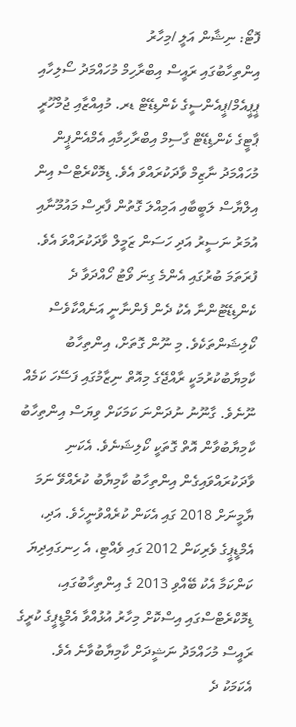ފޮޓޯ: ނިޝާން އަލީ /މިހާރު
އިންތިހާބުގައި ރައީސް އިބްރާހިމް މުހައްމަދު ސޯލިހާއި ޕީޕީއެމް/ޕީއެންސީގެ ކެންޑިޑޭޓް ޑރ. މުއިއްޒާއި ޖުމްހޫރީ ޕާޓީގެ ކެންޑިޑޭޓް ގާސިމް އިބްރާހިމާއި އެމްއެންޕީން މުހައްމަދު ނާޒިމް ވާދަކުރައްވަ އެވެ. ޑިމޮކްރެޓްސް އިން އިލްޔާސް ލަބީބާއި އަމިއްލަ ގޮތުން ފާރިސް މައުމޫނާއި އުމަރު ނަސީރު އަދި ހަސަން ޒަމީލް ވާދަކުރައްވަ އެވެ.
ފުރަތަމަ ބުރުގައި އެންމެ ގިނަ ވޯޓު ހޯއްދަވާ ދެ ކެންޑިޑޭޓުންނާ އެކު ދެން ފެންނާނީ އަނެއްކާވެސް ކޯލިޝަންތަކެވެ. މި ނޫން ގޮތަށް، އިންތިހާބު ކާމިޔާބުކުރުމަކީ ރާއްޖޭގެ މިއޮތް ނިޒާމުގައި ފަސޭހަ ކަމެއް ނޫނެވެ. ގާނޫނު ނުދަންނަ ކަމަކަށް ވިޔަސް އިންތިހާބު ކާމިޔާބުވާން އޮތް ގޮތަކީ ކޯލިޝަނެވެ. އެކަނި ވާދަކުރައްވައިގެން އިންތިހާބު ކާމިޔާބު ކުރެއްވޭ ނަމަ ޔާމީނަށް 2018 ގައި އެކަން ކުރެއްވުނީހެވެ. އަދި، އެމްޑީޕީގެ ވެރިކަން 2012 ގައި ވެއްޓި، އެ ހިނގައިދިޔަ ކަންކަމާ އެކު ބޭއްވި 2013 ގެ އިންތިހާބުގައި، ޑިމޮކްރެޓްސްގައި އިސްކޮށް މިހާރު އުޅުއްވާ އެމްޑީޕީގެ ކުރީގެ ރައީސް މުހައްމަދު ނަޝީދަށް ކާމިޔާބުވާނެ އެވެ.
އެކަމަކު ދެ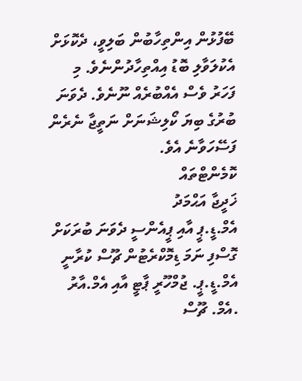ބޭފުޅުން އިންތިހާބުން ބަލިވީ، ދެކޮޅަށް އެކުލަވާލި ބޮޑު އިއްތިހާދުންނެވެ. މި ފަހަރު ވެސް އެއްބުރެއް ނޫނެވެ. ދެވަނަ ބުރުގެ ބިޔަ ކޯލިޝަނަށް ނަތީޖާ ނެރެން ފަސޭހަވާނެ އެވެ.
ކޮމެންޓްތައް
ޚަދީޖާ އަޙްމަދު
އެމް.ޑީ.ޕީ އާއި ޕީއެންސީ ދެވަނަ ބުރަކަށް ގޮސްފި ނަމަ ޑިމޮކްރެޓުން ޗޫސް ކުރާނީ އެމް.ޑީ.ޕީ. ޖުމްހޫރީ ޕާޓީ އާއި އެމް.އާރު .އެމް. ޗޫސް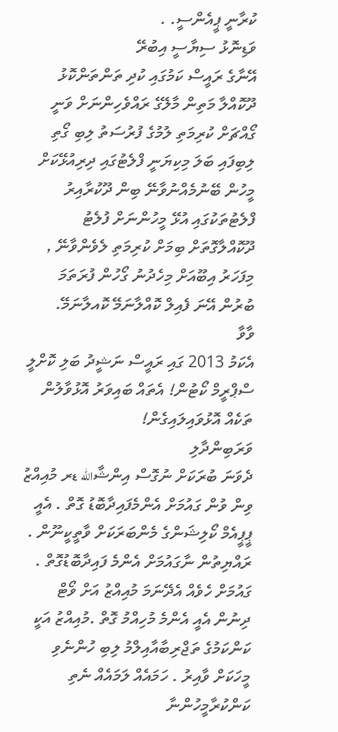ކުރާނީ ޕީއެންސީ. .
ވަޑިނޮޅު ސިޔާސީ އިބުރޭ
އޭނާގެ ރައީސް ކަމުގައި ކުދި ތަންތަންކޮޅު ދޫކޮއްލާ މަތިން މާލޭގެ ރައްވެހިންނަށް ވަނީ ގޯއްޗަށް ކުރިމަތި ލުމުގެ ފުރުސަތު ލިބި ގޯތި ލިބިފައި ބަލަ މިކިޔަނީ ފްލެޓުގައި ދިރިއުޅޭކަށް މީހުން ބޭނުމެއްނުވާނޭ ބިން ދޫކުރާއިރު ފްލެޓުތަކުގައި އުޅޭ މީހުންނަށް ފުލެޓު ދޫކޮއްލާގޮތަށް ބިމަށް ކުރިމަތި ލެވެންވާނޭ , މިފަހަރު އިބޫއަށް މިހެދުނު ގޯހުން ފުރަތަމަ ބުރުން އޭނަ ފެއިލް ކޮއްލާނަމޭ ކޮއލާނަމޭ.
ވާވާ
އެކަމު 2013 ގައި ރައީސް ނަޝީދު ބަލި ކޮށްލީ ސްޕްރީމް ކޯޓުން! އެތައް ބައިވަރު އޮޅުވާލުން ތަކެއް އޮޅުވައިލައިގެން!
ވަރަބިންދާލި
ދެވަނަ ބުރަކަށް ނުގޮސް އިންޝާالله ޑރ މުއިއްޒު ވިން ވުން ގައުމަށް އެންމެފައިދާބޮޑު ގޮތް . އެއީ ޕީޕީއެމް ކޯލިޝަންގެ މެންބަރަކަށް ވާތީކީނޫން . ރައްޔިތުން ނާގައުމަށް އެންމެ ފައިދާބޮޑުގޮތް . ގައުމަށް ހެވެއް އެދޭނަމަ މުއިއްޒު އަށް ވޯޓް ދިނުން އެއީ އެންމެ މުހިއްމު ގޮތް .މުއިއްޒު އަކީ ކަންކަމުގެ ތަޖްރިބާއާއިލްމު ލިބި ހުންނެވި މީހަކަށް ވާއިރު . ހަމައެއް ލަމައެއް ނެތި ކަންކުރާމީހުންނާ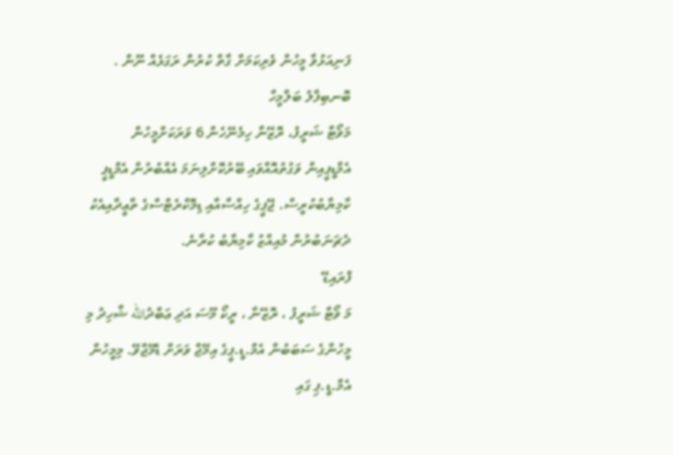ފަނިއަޅުވާ މީހުން ވެރިކަމަށް ގާތް ކުރުން ރަގަޅެއް ނޫން .
ބޮނބިފާލު ބަލާމީހާ
މަވޯޓާ ޝަރީފު، ރޮޒޭނާ ހިމެނޭހެން 6 ވަރަކަށްމީހުން އެމްޑީޕީއިން ވަގުތުއޮއްވައި ބޭރުކޮށްލިނަމަ އެއްބުރުން އެމްޑީޕީ ކާމިޔާބުކުރީސް. ޖޭޕީގެ ހިއްސާއާއި ޑިމޮކްރެޓްސްގެ ތާޢީދާއިއެކު ދެޗަނަބުރުން މުއިއްޒު ކާމިޔާބު ކުރާނެ.
ފްރައިޑޭ
މަ ވޯޓާ ޝަރީފު ، ރޮޒޭނާ ، ރީކޯ މޫސަ އަދި ޢަބްދުالله ޝާހިދު މި މީހުންގެ ސަބަބުން އެމް.ޑީ.ޕީގެ އިމޭޖް ވަރަށް ޑެމޭޖްވޭ. މިމީހުން އެމް.ޑީ.ޕި ގައި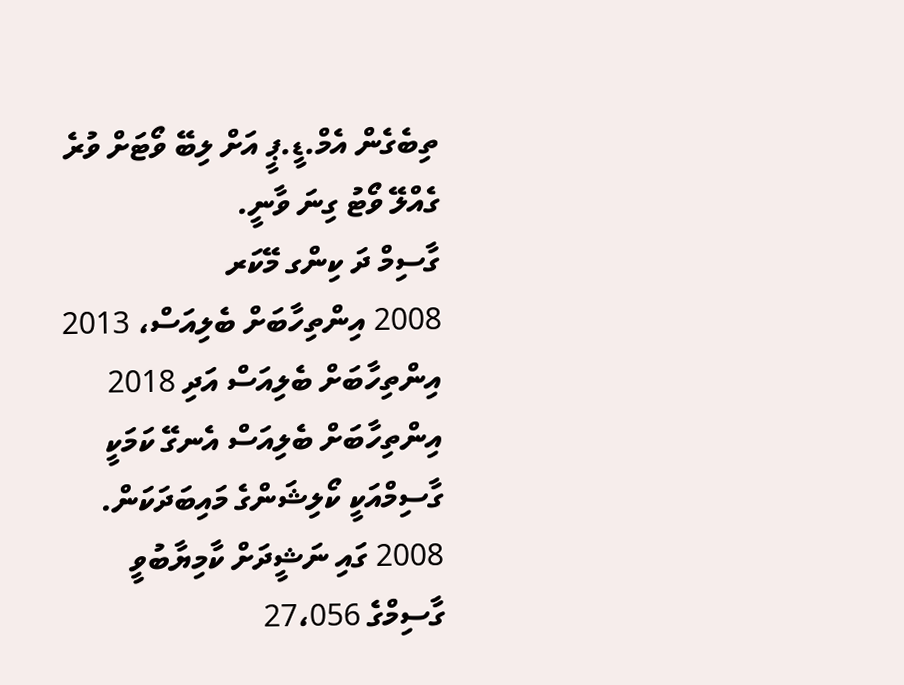ތިބެގެން އެމް.ޑީ.ޕީ އަށް ލިބޭ ވޯޓަށް ވުރެ ގެއްލޭ ވޯޓު ގިނަ ވާނީ.
ގާސިމް ދަ ކިންގ މޭކަރ
2008 އިންތިހާބަށް ބެލިއަސް، 2013 އިންތިހާބަށް ބެލިއަސް އަދި 2018 އިންތިހާބަށް ބެލިއަސް އެނގޭ ކަމަކީ ގާސިމްއަކީ ކޯލިޝަންގެ މައިބަދަކަން. 2008 ގައި ނަޝީދަށް ކާމިޔާބުވީ ގާސިމްގެ 27،056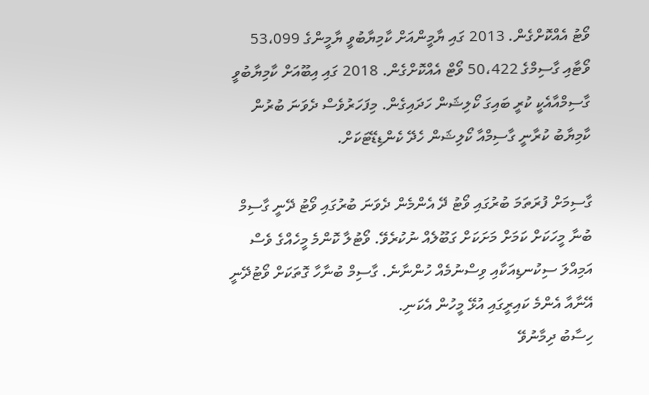ވޯޓު އެއްކޮށްގެން. 2013 ގައި ޔާމީންއަށް ކާމިޔާބުވީ ޔާމީންގެ 53،099 ވޯޓާއި ގާސިމްގެ 50،422 ވޯޓް އެއްކޮށްގެން. 2018 ގައި އިބޫއަށް ކާމިޔާބުވީ ގާސިމްއާއެކީ ކުރީ ބައިގަ ކޯލިޝަން ހަދައިގެން. މިފަހަރުވެސް ދެވަނަ ބުރުން ކާމިޔާބު ކުރާނީ ގާސިމްއާ ކޯލިޝަން ހެދޭ ކެންޑިޑޭޓަކަށް.

ގާސިމަށް ފުރަތަމަ ބުރުގައި ވޯޓު ދޭ އެންމެން ދެވަނަ ބުރުގައި ވޯޓު ދޭނީ ގާސިމް ބުނާ މީހަކަށް ކަމަށް މަށަކަށް ގަބޫލެއް ނުކުރެވޭ. ވޯޓުލާ ކޮންމެ މީހެއްގެ ވެސް އަމިއްލަ ސިކުނޑިއަކާއި ވިސްނުމެއް ހުންނާނެ. ގާސިމް ބުނާހާ ގޮތަކަށް ވޯޓުދޭނީ އޭނާއާ އެންމެ ކައިރީގައި އުޅޭ މީހުން އެކަނި.
ހިސާބު ދިމާނުވޭ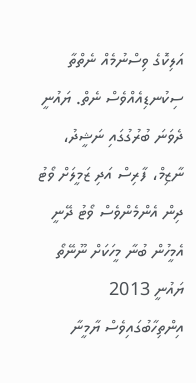އަލިކޮގެ ވިސްނުމެއް ނެތްތާ ސިކުނޑިއެއްވެސް ނެތް. ޔައުނީ ދެވަނަ ބުރުގުގައި ނަޝީދު، ނާޒިމް، ފާރިސް އަދި ޒަމީލަށް ވޯޓު ދިން އެންމެންވެސް ވޯޓު ދޭނީ އެމީހުން ބުނާ މީހަކަށް ނޫނޭތޯ ޔައުނީ 2013 އިންތިހާބުގައިވެސް ޔާމީނާ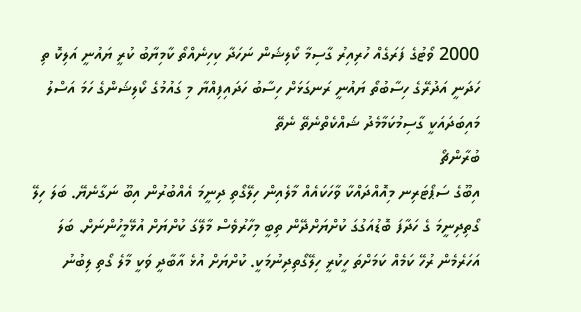2000 ވޯޓުގެ ފަރަގެއް ހުރިއިރު ގާސިމާ ކޯލިޝަން ނަހަދާ ކިހިނެއްތޯ ކާމިޔާބު ކުރީ ޔައުނީ އަލިކޮ ތި ހަދަނީ އަދުރޭގެ ހިސާބުތޯ ޔައުނީ ރަނގަޅަށް ހިސާބު ހަދައިފިއްޔާ މި ގައުމުގެ ކޯލިޝަންގެ ހަމަ އަސްލު މައިބަދައަކީ ގާސިމުކަމާމެދު ޝައްކެތްނެތޭ ނެތޭ
ބުރާންޗޯ
އިބޫގެ ސަޕޯޓަރިނ މިއޮއްދައްކާ ވާހަކައެއް މާލެއިން ހިލޭގޯތި ދިނީމަ އެއްބުރުން އިބޫ ނަގާނެޔޭ. ބަލަ ހިލޭ ގޯތިދިނީމަ ގެ ހަދާފަ ބޮޑުއަގުގަ ކުށްޔަށްދޭން ތިބީ މިހާރުވެސް މާލޭގަ ކުށްޔަށް އުޅޭމީހުންނަށް. ބަލަ އަހަރެމެން ރުހޭ ކަމެއް ކަމަށްތަ ހީކުރީ ހިލޭގޯތިދިނުމަކީ. ކުށްޔަށް އުޅެ އާބާދީ ވަކީ މާލެ ގޯތި ލިބުނު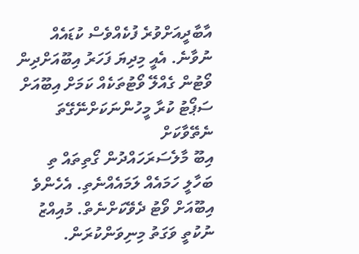އާބާދީއަށްވުރެ ފުކެއްވެސް ކުޑައެއް ނުވާނެ. އެއީ މިދިޔަ ފަހަރު އިބޫއަށްދިން ވޯޓުން ގެއްލޭ ވޯޓުތަކެއް ކަމަށް އިބޫއަށް ސަޕޯޓު ކުރާ މީހުންނަކަށްނޭގޭތަ
ނެތޭވާކަށް
އިބޫ މާލެސަރަހައްދުން ގޯތިތައް ތި ބަހާލީ ހަމައެއް ލަމައެއްނެތި. އެހެންވެ އިބޫއަށް ވޯޓު ދެވޭކަށްނެތް. މުއިއްޒު ނުކުތީ ވަގަތު މިނިވަންކުރަން.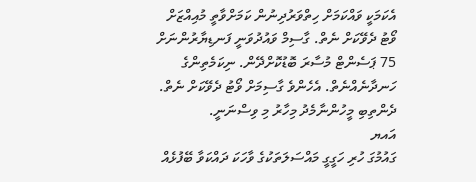އެކަމަކީ ވައްކަމަށް ހިތްވަރުދިނުން ކަމަށްވާތީ މުއިއްޒަށް ވޯޓު ދެވޭކަށް ނެތް. ގާސިމް ވައުދުވަނީ ފަނޑިޔާރުންނަށް 75 ޕަސެންޓް މުސާރަ ބޮޑުކޮށްދޭން. ނިކަމެތިންގެ ހަނދާނެއްނެތް. އެހެންވެ ގާސިމަށް ވޯޓު ދެވޭކަށް ނެތް. ދެންތިބި މީހުންނާމެދު މިހާރު މި ވިސްނަނީ.
އައޔ
ގައުމުގަ ހުރި ހަގީގީ މައްސަލަތަކުގެ ވާހަކަ ދައްކަވާ ބޭފުޅެއް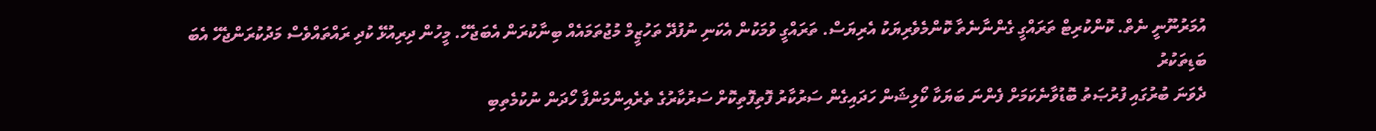އުމަރުނޫނީ ނެތް. ކޮންކުރިޓް ތަރައްގީ ގެންނާނެތާ ކޮންމެވެރިޔަކު އެރިޔަސް. ތަރައްގީ ވުމަކުން އެކަނި ނުފުދޭ ތަހުޒީމް މުޖުތަމައެއް ބިނާކުރަން އެބަޖެހޭ. މީހުން ދިރިއުޅޭ ކުދި ރައްތައްވެސް މަދުކުރަންޖެހޭ އެބަ
ބަޑިތަކުރު
ދެވަނަ ބުރުގައި ފުރުޞަތު ބޮޑުވާނެކަމަށް ފެންނަ ބަޔަކާ ކޯލިޝަން ހަދައިގެން ސަރުކާރު ފޮތިފޮތިކޮށް ސަރުކާރުގެ ތެރެއިންމަންފާ ހޯދަން ނުކުމެތިބި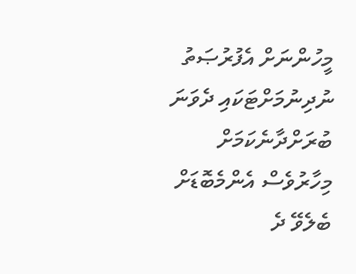މީހުންނަށް އެފުރުޞަތު ނުދިނުމަށްޓަކައި ދެވަނަ ބުރަށްދާނެކަމަށް މިހާރުވެސް އެންމެބޮޑަށް ބެލެވޭ ދެ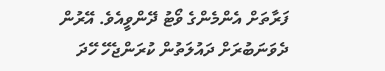ފަރާތަށް އެންމެންގެ ވޯޓު ދޭންވީއެވެ. އޭރުން ދެވަނަބުރަށް ދައުލަތުން ކުރަންޖެހޭ ހޭދަ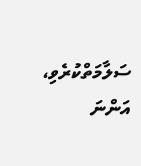ސަލާމަތްކުރެވި، އަންނަ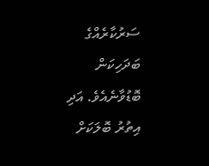ސަރުކާރެއްގެ ބަދަހިކަން ބޮޑުވާނެއެވެ. އަދި އިތުރު ބޮލަކަށް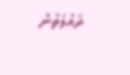ދައުލަތުން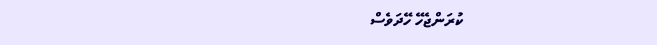ކުރަންޖެހޭ ހޭދަވެސް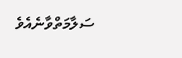ސަލާމަތްވާނެއެވެ